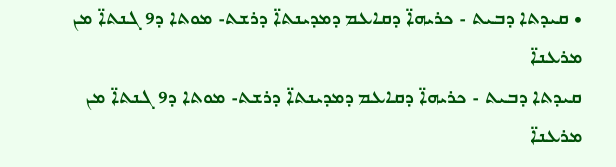• ܩܝܕܬܐ ܕܒܝܬ - ܟܪܝܗܐ̈ ܕܩܐܥܡ ܕܡܕܝܢܬܐ̈ ܕܪܫܬ- ܡܘܬܐ ܕ9 ܓܢܬܐ̈ ܡܢ ܡܪܥܢܐ̈
ܩܝܕܬܐ ܕܒܝܬ - ܟܪܝܗܐ̈ ܕܩܐܥܡ ܕܡܕܝܢܬܐ̈ ܕܪܫܬ- ܡܘܬܐ ܕ9 ܓܢܬܐ̈ ܡܢ ܡܪܥܢܐ̈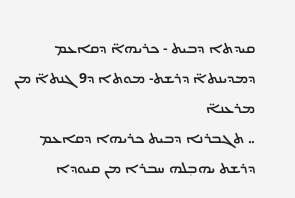ܩܝܕܬܐ ܕܒܝܬ - ܟܪܝܗܐ̈ ܕܩܐܥܡ ܕܡܕܝܢܬܐ̈ ܕܪܫܬ- ܡܘܬܐ ܕ9 ܓܢܬܐ̈ ܡܢ ܡܪܥܢܐ̈
.. ܬܓܒܪܢܐ ܕܒܝܬ ܟܪܝܗܐ ܕܩܐܥܡ ܕܪܫܬ ܝܗܒܼܠܗ ܚܒܪܐ ܡܢ ܩܝܘܕܐ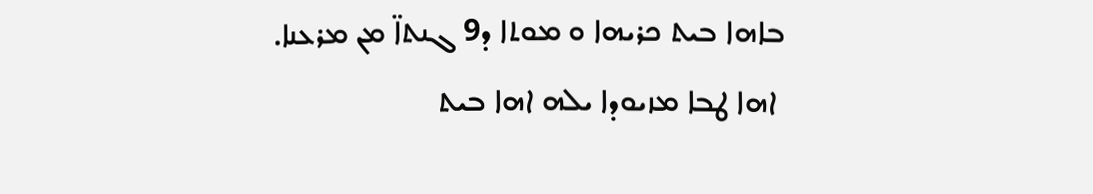ܒܐܗܐ ܒܝܬ ܟܪܝܗܐ ܘ ܡܘܬܐ ܕ9 ܓܢܬܐ̈ ܡܢ ܡܪܥܢܐ.
 ܐܗܐ ܛܒܐ ܡܙܝܘܕܐ ܝܠܗ ܐܗܐ ܒܝܬ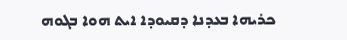ܟܪܝܗܐ ܒܥܕܢܐ ܕܩܝܘܕܐ ܐܝܬ ܗܘܐ ܒܓܘܗ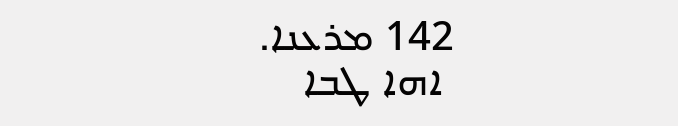142 ܡܪܥܢܐ.
 ܐܗܐ ܛܒܐ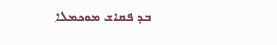ܒܕ ܦܩܐܫ ܡܘܟܡܠܐ